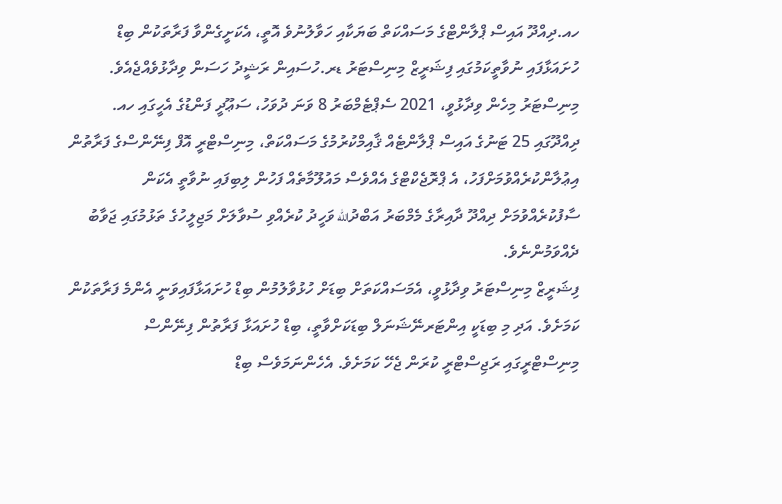ހއ.ދިއްދޫ އައިސް ޕްލާންޓްގެ މަސައްކަތް ބަޔަކާއި ހަވާލުނުވެ އޮތީ، އެކަށީގެންވާ ފަރާތަކުން ބިޑް ހުށައަޅާފައި ނުވާތީކަމުގައި ފިޝަރީޒް މިނިސްޓަރު ޑރ.ހުސައިން ރަޝީދު ހަސަން ވިދާޅުވެއްޖެއެވެ.
މިނިސްޓަރު މިހެން ވިދާޅުވީ، 2021 ސެޕްޓެމްބަރު 8 ވަނަ ދުވަހު، ސަޢޫދީ ފަންޑުގެ އެހީގައި ހއ. ދިއްދޫގައި 25 ޓަނުގެ އައިސް ޕްލާންޓެއް ޤާއިމްކުރުމުގެ މަސައްކަތް، މިނިސްޓްރީ އޮފް ފިނޭންސްގެ ފަރާތުން އިޢުލާންކުރެއްވުމަށްފަހު، އެ ޕްރޮޖެކްޓްގެ އެއްވެސް މައުލޫމާތެއް ފަހުން ލިބިފައި ނުވާތީ އެކަން ސާފުކުރެއްވުމަށް ދިއްދޫ ދާއިރާގެ މެމްބަރު އަބްދުالله ވަހީދު ކުރެއްވި ސުވާލަށް މަޖިލީހުގެ ތަޅުމުގައި ޖަވާބު ދެއްވަމުންނެވެ.
ފިޝަރީޒް މިނިސްޓަރު ވިދާޅުވީ، އެމަސައްކަތަށް ބިޑަށް ހުޅުވާލުމުން ބިޑް ހުށައަޅާފައިވަނީ އެންމެ ފަރާތަކުން ކަމަށެވެ. އަދި މި ބިޑަކީ އިންޓަރނޭޝަނަލް ބިޑަކަށްވާތީ، ބިޑް ހުށައަޅާ ފަރާތުން ފިނޭންސް މިނިސްޓްރީގައި ރަޖިސްޓްރީ ކުރަން ޖެހޭ ކަމަށެވެ. އެހެންނަމަވެސް ބިޑް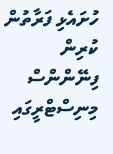ހުށައެޅި ފަރާތުން ކުރިން ފިނޭންންސް މިނިސްޓްރީގައި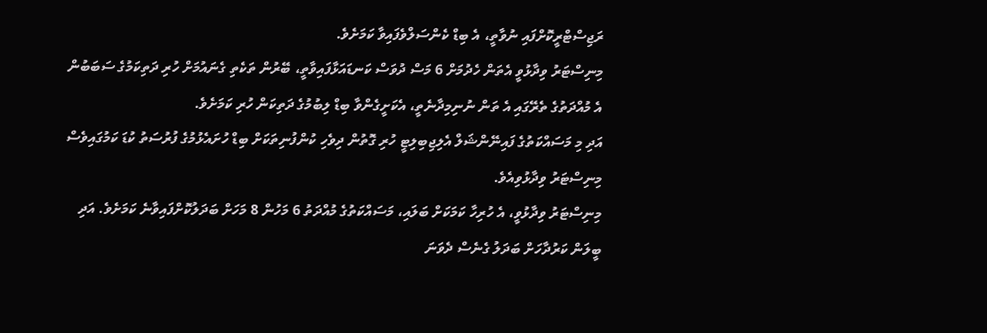ރަޖިސްޓްރީކޮށްފައި ނުވާތީ، އެ ބިޑް ކެންސަލްވެފައިވާ ކަމަށެވެ.
މިނިސްޓަރު ވިދާޅުވީ އެތަން ހެދުމަށް 6 މަސް ދުވަސް ކަނޑައަޅާފައިވާތީ، ބޭރުން ތަކެތި ގެނައުމަށް ހުރި ދަތިކަމުގެ ސަބަބުން އެ މުއްދަތުގެ ތެރޭގައި އެ ތަން ނުނިމިދާނެތީ، އެކަށީގެންވާ ބިޑް ލިބުމުގެ ދަތިކަން ހުރި ކަމަށެވެ.
އަދި މި މަސައްކަތުގެ ފައިނޭންޝަލް އެލިޖިބިލިޓީ ހުރި ގޮތުން ދިވެހި ކުންފުނިތަކަށް ބިޑް ހުށައެޅުމުގެ ފުރުސަތު ކުޑަ ކަމުގައިވެސް މިނިސްޓަރު ވިދާޅުވިއެވެ.
މިނިސްޓަރު ވިދާޅުވީ، އެ ހުރިހާ ކަމަކަށް ބަލައި، މަސައްކަތުގެ މުއްދަތު 6 މަހުން 8 މަހަށް ބަދަލުކޮށްފައިވާނެ ކަމަށެވެ. އަދި ބީލަން ކަރުދާހަށް ބަދަލު ގެނެސް ދެވަނަ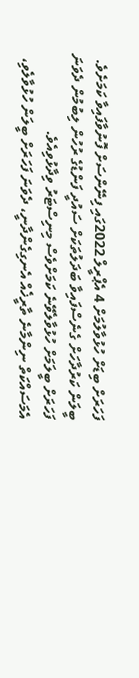ފަހަރަށް ބިޑަށް ހުޅުވާލުމަށް 4 އެޕްރީލް 2022ގައި ފިނޭންސަށް ފޮނުވާފައިވާ ކަމަށެވެ. ބީލަން ކަރުދާހަށް ގެނެސްފައިވާ ބަދަލުތަކަށް ސައުދީ ފަންޑުގެ ރުހުން ލިބުމުން ދެވަނަ ފަހަރަށް ބީލަމަށް ހުޅުވާލެވޭނެ ކަމަށްވެސް މިނިސްޓަރު ވިދާޅުވިއެވެ.
އެމަސައްކަތް ނިންމާނެ ތާރީޚެއް އެނގިގެންދާނީ، ދެވަނަ ފަހަރަށް ބީލަން ހުޅުވާލެވި،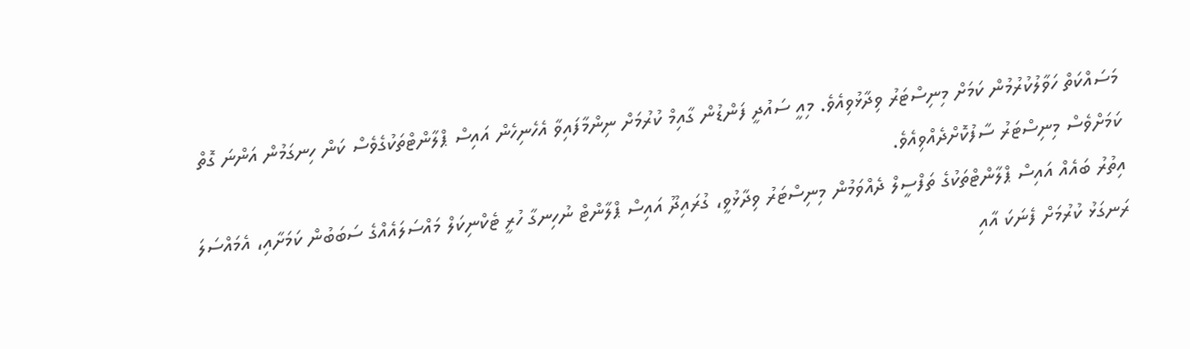މަސައްކަތް ހަވާލުކުރުމުން ކަމަށް މިނިސްޓަރު ވިދާޅުވިއެވެ. މިއީ ސައުދީ ފަންޑުން ގާއިމް ކުރުމަށް ނިންމާފައިވާ އެހެނިހެން އައިސް ޕްލާންޓްތަކުގެވެސް ކަން ހިނގަމުން އަންނަ ގޮތް ކަމަށްވެސް މިނިސްޓަރު ސާފުކޮށްދެއްވިއެވެ.
އިތުރު ބައެއް އައިސް ޕްލާންޓްތަކުގެ ތަފްސީލް ދެއްވަމުން މިނިސްޓަރު ވިދާޅުވީ، ގުރައިދޫ އައިސް ޕްލާންޓް ނުހިނގާ ހުރީ ޓެކްނިކަލް މައްސަލައެއްގެ ސަބަބުން ކަމަށާއި، އެމައްސަލަ ރަނގަޅު ކުރުމަށް ފެނަކަ އާއި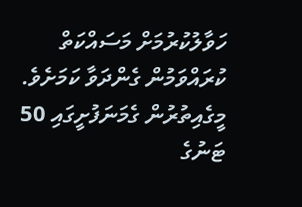ހަވާލުކުރުމަށް މަސައްކަތް ކުރައްވަމުން ގެންދަވާ ކަމަށެވެ.
މީގެއިތުރުން ގެމަނަފުށީގައި 50 ޓަނުގެ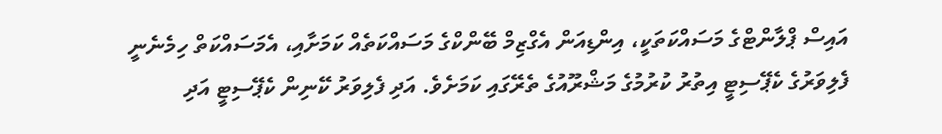އައިސް ޕްލާންޓްގެ މަސައްކަތަކީ، އިންޑިއަން އެގްޒިމް ބޭންކްގެ މަސައްކަތެއް ކަމަށާއި، އެމަސައްކަތް ހިމެނެނީ ފެލިވަރުގެ ކެޕޭސިޓީ އިތުރު ކުރުމުގެ މަޝްރޫއުގެ ތެރޭގައި ކަމަށެވެ. އަދި ފެލިވަރު ކޭނިން ކެޕޭސިޓީ އަދި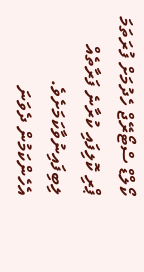ކޯލްޑް ސްޓޯރޭޖް ހެދުމަށް ފުރަތަމަ ޕްރި ކޮލިފައި ކުރާނެ ފަރާތެއް ލިބިފައިނުވާކަމަށެވެ. އެހެންކަމުން ދެވަނަ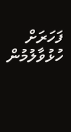ފަހަރަށް ހުޅުވާލުމުން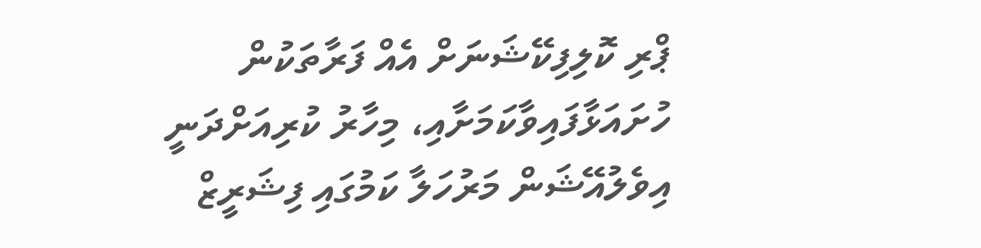ޕްރި ކޮލިފިކޭޝަނަށް އެއް ފަރާތަކުން ހުށައަޅާފައިވާކަމަށާއި، މިހާރު ކުރިއަށްދަނީ އިވެލުއޭޝަން މަރުހަލާ ކަމުގައި ފިޝަރީޒް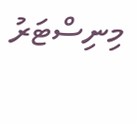މިނިސްޓަރު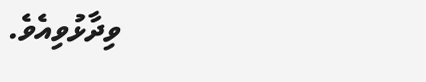ވިދާޅުވިއެވެ.